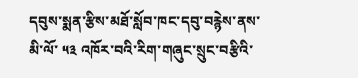དབུས་སྨན་རྩིས་མཐོ་སློབ་ཁང་དབུ་བརྙེས་ནས་མི་ལོ་ ༥༣ འཁོར་བའི་རིག་གཞུང་སྲུང་བརྩིའི་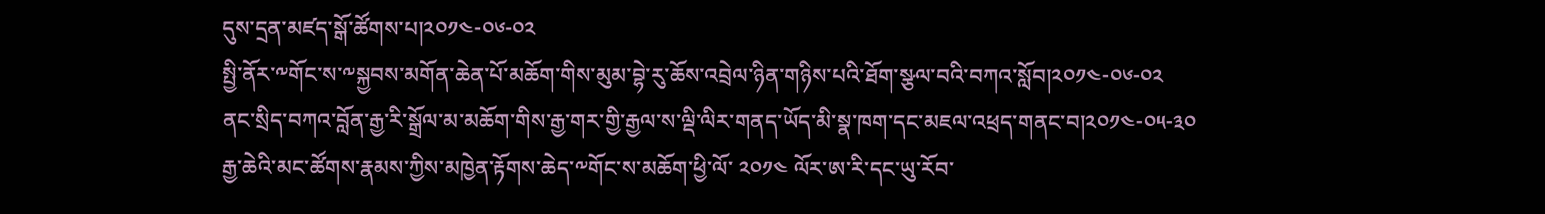དུས་དྲན་མཛད་སྒོ་ཚོགས་པ།༢༠༡༤-༠༦-༠༢
སྤྱི་ནོར་༸གོང་ས་༸སྐྱབས་མགོན་ཆེན་པོ་མཆོག་གིས་མུམ་བྷེ་རུ་ཆོས་འབྲེལ་ཉིན་གཉིས་པའི་ཐོག་སྩལ་བའི་བཀའ་སློབ།༢༠༡༤-༠༦-༠༢
ནང་སྲིད་བཀའ་བློན་རྒྱ་རི་སྒྲོལ་མ་མཆོག་གིས་རྒྱ་གར་གྱི་རྒྱལ་ས་ལྡི་ལིར་གནད་ཡོད་མི་སྣ་ཁག་དང་མཇལ་འཕྲད་གནང་བ།༢༠༡༤-༠༥-༣༠
རྒྱ་ཆེའི་མང་ཚོགས་རྣམས་ཀྱིས་མཁྱེན་རྟོགས་ཆེད་༸གོང་ས་མཆོག་ཕྱི་ལོ་ ༢༠༡༤ ལོར་ཨ་རི་དང་ཡུ་རོབ་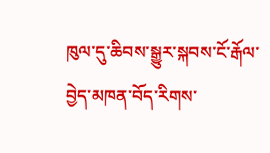ཁུལ་དུ་ཆིབས་སྒྱུར་སྐབས་ངོ་རྒོལ་བྱེད་མཁན་བོད་རིགས་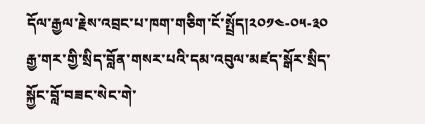དོལ་རྒྱལ་རྗེས་འབྲང་པ་ཁག་གཅིག་ངོ་སྤྲོད།༢༠༡༤-༠༥-༣༠
རྒྱ་གར་གྱི་སྲིད་བློན་གསར་པའི་དམ་འབུལ་མཛད་སྒོར་སྲིད་སྐྱོང་བློ་བཟང་སེང་གེ་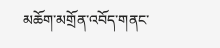མཆོག་མགྲོན་འབོད་གནང་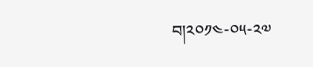བ།༢༠༡༤-༠༥-༢༧